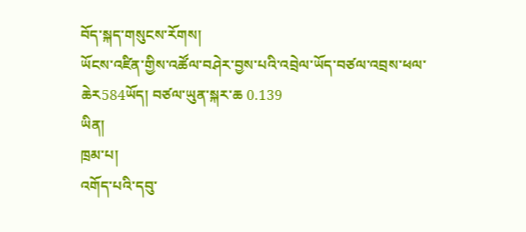བོད་སྐད་གསུངས་རོགས།
ཡོངས་འཛིན་གྱིས་འཚོལ་བཤེར་བྱས་པའི་འབྲེལ་ཡོད་བཙལ་འབྲས་ཕལ་ཆེར584ཡོད། བཙལ་ཡུན་སྐར་ཆ 0.139
ཡིན།
ཁྲམ་པ།
འགོད་པའི་དབུ་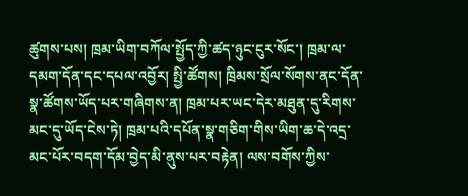ཚུགས་པས། ཁྲམ་ཡིག་བཀོལ་སྤྱོད་ཀྱི་ཚད་ཉུང་ངུར་སོང་། ཁྲམ་ལ་དམག་དོན་དང་དཔལ་འབྱོར། སྤྱི་ཚོགས། ཁྲིམས་སྲོལ་སོགས་ནང་དོན་སྣ་ཚོགས་ཡོད་པར་གཞིགས་ན། ཁྲམ་པར་ཡང་དེར་མཐུན་དུ་རིགས་མང་དུ་ཡོད་ངེས་ཏེ། ཁྲམ་པའི་དཔོན་སྣ་གཅིག་གིས་ཡིག་ཆ་དེ་འདྲ་མང་པོར་བདག་དོམ་བྱེད་མི་ནུས་པར་བརྟེན། ལས་བགོས་ཀྱིས་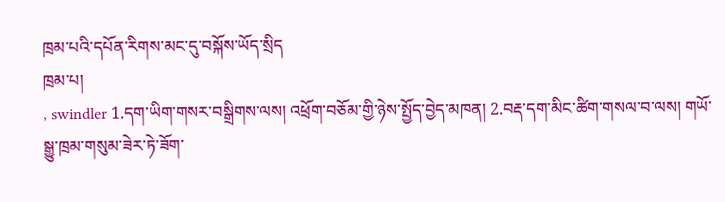ཁྲམ་པའི་དཔོན་རིགས་མང་དུ་བསྐོས་ཡོད་སྲིད
ཁྲམ་པ།
, swindler 1.དག་ཡིག་གསར་བསྒྲིགས་ལས། འཕྲོག་བཅོམ་གྱི་ཉེས་སྤྱོད་བྱེད་མཁན། 2.བརྡ་དག་མིང་ཚིག་གསལ་བ་ལས། གཡོ་སྒྱུ་ཁྲམ་གསུམ་ཟེར་ཏེ་ཟོག་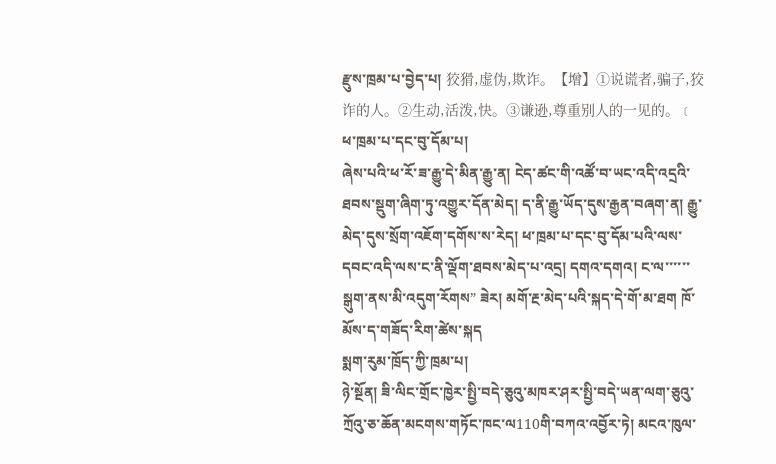རྫུས་ཁྲམ་པ་བྱེད་པ། 狡猾,虚伪,欺诈。【增】①说谎者,骗子,狡诈的人。②生动,活泼,快。③谦逊,尊重别人的一见的。﹝
ཕ་ཁྲམ་པ་དང་བུ་དོམ་པ།
ཞེས་པའི་ཕ་རོ་ཟ་རྒྱུ་དེ་མིན་རྒྱུ་ན། ངེད་ཚང་གི་འཚོ་བ་ཡང་འདི་འདྲའི་ཐབས་སྡུག་ཞིག་ཏུ་འགྱུར་དོན་མེད། ད་ནི་རྒྱུ་ཡོད་དུས་རྒྱན་བཞག་ན། རྒྱུ་མེད་དུས་སྲོག་འཇོག་དགོས་ས་རེད། ཕ་ཁྲམ་པ་དང་བུ་དོམ་པའི་ལས་དབང་འདི་ལས་ང་ནི་ལྡོག་ཐབས་མེད་པ་འདྲ། དགའ་དགའ། ང་ལ་་་་་་སྒུག་ནས་མི་འདུག་རོགས” ཟེར། མགོ་རྔ་མེད་པའི་སྐད་དེ་གོ་མ་ཐག ཁོ་མོས་ད་གཟོད་རིག་ཚེས་སྐད
སྨག་རུམ་ཁྲོད་ཀྱི་ཁྲམ་པ།
ཉེ་སྔོན། ཟི་ལིང་གྲོང་ཁྱེར་སྤྱི་བདེ་ཅུའུ་མཁར་ཤར་སྤྱི་བདེ་ཡན་ལག་ཅུའུ་ཀྲོའུ་ཅ་ཆོན་མངགས་གཏོང་ཁང་ལ110གི་བཀའ་འབྱོར་ཏེ། མངའ་ཁུལ་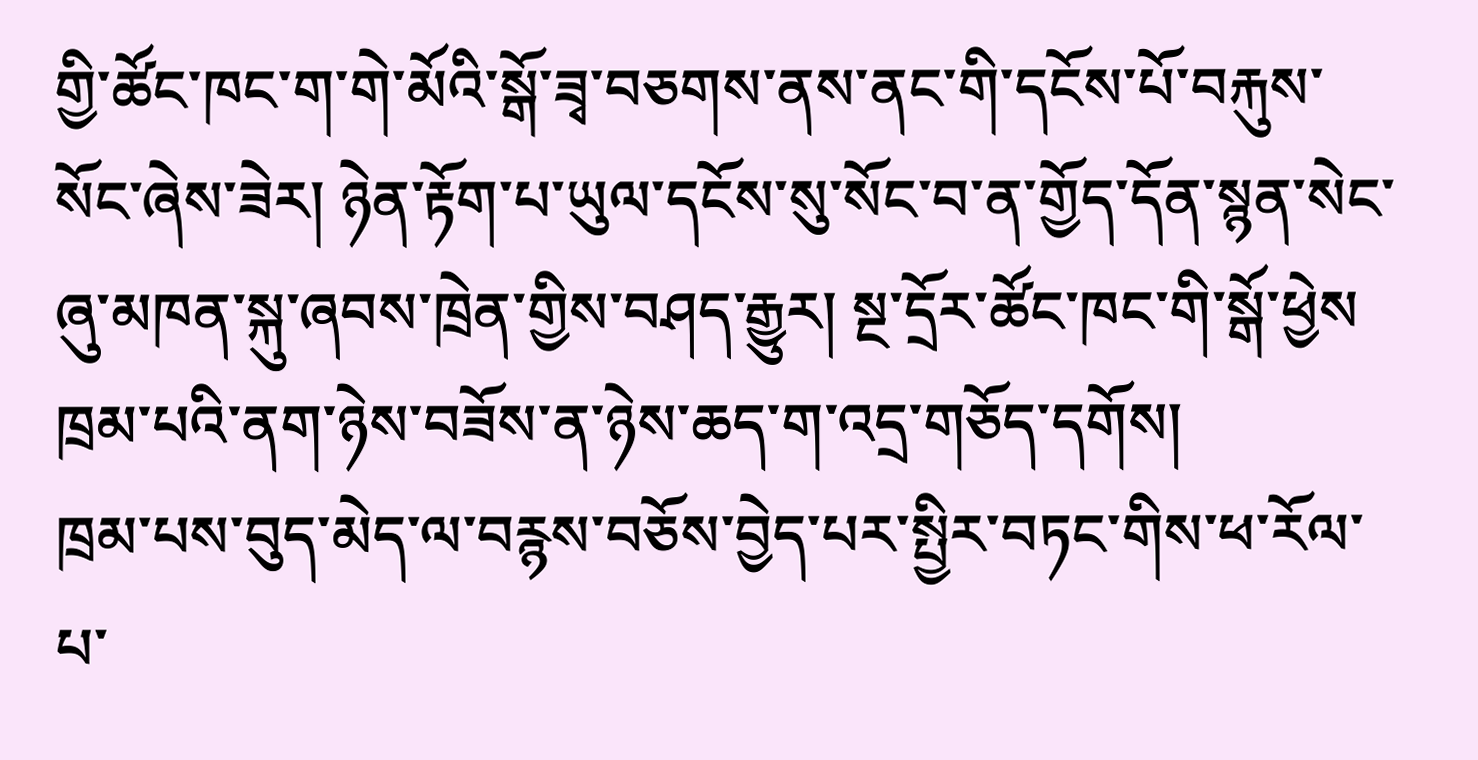གྱི་ཚོང་ཁང་ག་གེ་མོའི་སྒོ་ཟྭ་བཅགས་ནས་ནང་གི་དངོས་པོ་བརྐུས་སོང་ཞེས་ཟེར། ཉེན་རྟོག་པ་ཡུལ་དངོས་སུ་སོང་བ་ན་གྱོད་དོན་སྙན་སེང་ཞུ་མཁན་སྐུ་ཞབས་ཁྲེན་གྱིས་བཤད་རྒྱུར། སྔ་དྲོར་ཚོང་ཁང་གི་སྒོ་ཕྱེས
ཁྲམ་པའི་ནག་ཉེས་བཟོས་ན་ཉེས་ཆད་ག་འདྲ་གཅོད་དགོས།
ཁྲམ་པས་བུད་མེད་ལ་བརྙས་བཅོས་བྱེད་པར་སྤྱིར་བཏང་གིས་ཕ་རོལ་པ་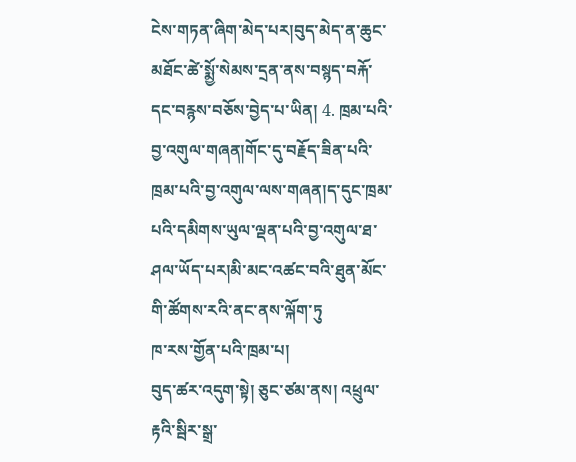ངེས་གཏན་ཞིག་མེད་པར།བུད་མེད་ན་ཆུང་མཐོང་ཚེ་སྨྱོ་སེམས་དྲན་ནས་བསྙད་བརྐོ་དང་བརྙས་བཅོས་བྱེད་པ་ཡིན། 4. ཁྲམ་པའི་བྱ་འགུལ་གཞན།གོང་དུ་བརྗོད་ཟིན་པའི་ཁྲམ་པའི་བྱ་འགུལ་ལས་གཞན།ད་དུང་ཁྲམ་པའི་དམིགས་ཡུལ་ལྡན་པའི་བྱ་འགུལ་ཐ་ཤལ་ཡོད་པར།མི་མང་འཚང་བའི་ཐུན་མོང་གི་ཚོགས་རའི་ནང་ནས་ལྐོག་ཏུ
ཁ་རས་གྱོན་པའི་ཁྲམ་པ།
བུད་ཚར་འདུག་སྟེ། ཅུང་ཙམ་ནས། འཕྲུལ་རྟའི་སྦིར་སྒྲ་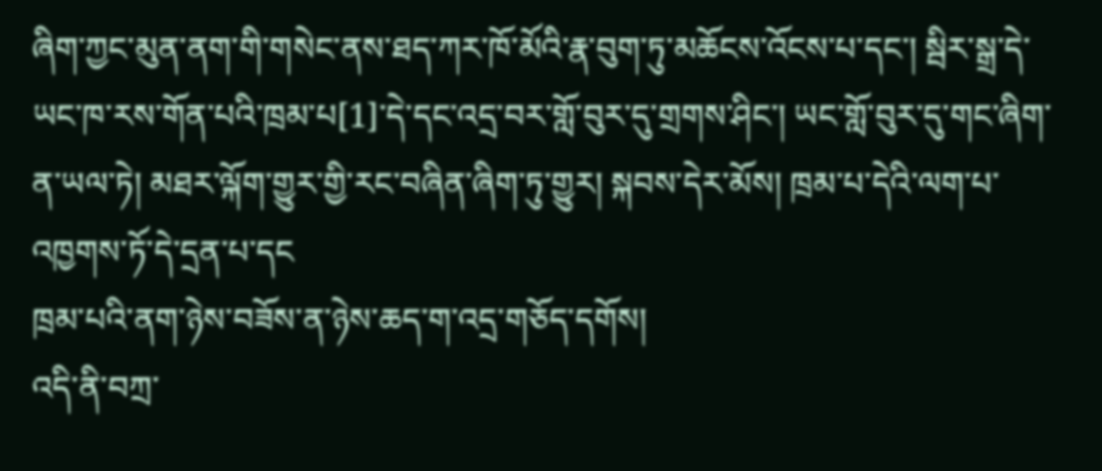ཞིག་ཀྱང་མུན་ནག་གི་གསེང་ནས་ཐད་ཀར་ཁོ་མོའི་རྣ་བུག་ཏུ་མཆོངས་འོངས་པ་དང་། སྦིར་སྒྲ་དེ་ཡང་ཁ་རས་གོན་པའི་ཁྲམ་པ[1]་དེ་དང་འདྲ་བར་གློ་བུར་དུ་གྲགས་ཤིང་། ཡང་གློ་བུར་དུ་གང་ཞིག་ན་ཡལ་ཏེ། མཐར་ལྐོག་གྱུར་གྱི་རང་བཞིན་ཞིག་ཏུ་གྱུར། སྐབས་དེར་མོས། ཁྲམ་པ་དེའི་ལག་པ་འཁྱགས་ཏོ་དེ་དྲན་པ་དང
ཁྲམ་པའི་ནག་ཉེས་བཟོས་ན་ཉེས་ཆད་ག་འདྲ་གཅོད་དགོས།
འདི་ནི་བཀྲ་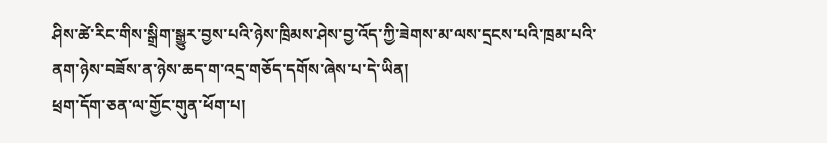ཤིས་ཚེ་རིང་གིས་སྒྲིག་སྒྱུར་བྱས་པའི་ཉེས་ཁྲིམས་ཤེས་བྱ་འོད་ཀྱི་ཟེགས་མ་ལས་དྲངས་པའི་ཁྲམ་པའི་ནག་ཉེས་བཟོས་ན་ཉེས་ཆད་ག་འདྲ་གཅོད་དགོས་ཞེས་པ་དེ་ཡིན།
ཕྲག་དོག་ཅན་ལ་གྱོང་གུན་ཕོག་པ།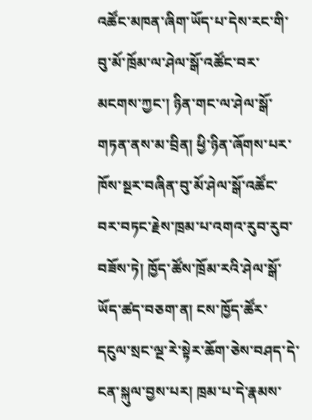འཚོང་མཁན་ཞིག་ཡོད་པ་དེས་རང་གི་བུ་མོ་ཁྲོམ་ལ་ཤེལ་སྒོ་འཚོང་བར་མངགས་ཀྱང་། ཉིན་གང་ལ་ཤེལ་སྒོ་གཏན་ནས་མ་བྲིན། ཕྱི་ཉིན་ཞོགས་པར་ཁོས་སྔར་བཞིན་བུ་མོ་ཤེལ་སྒོ་འཚོང་བར་བཏང་རྗེས་ཁྲམ་པ་འགའ་རུབ་རུབ་བཟོས་ཏེ། ཁྱོད་ཚོས་ཁྲོམ་རའི་ཤེལ་སྒོ་ཡོད་ཚད་བཅག་ན། ངས་ཁྱོད་ཚོར་དངུལ་སྲང་ལྔ་རེ་སྟེར་ཆོག་ཅེས་བཤད་དེ་ངན་སྐུལ་བྱས་པར། ཁྲམ་པ་དེ་རྣམས་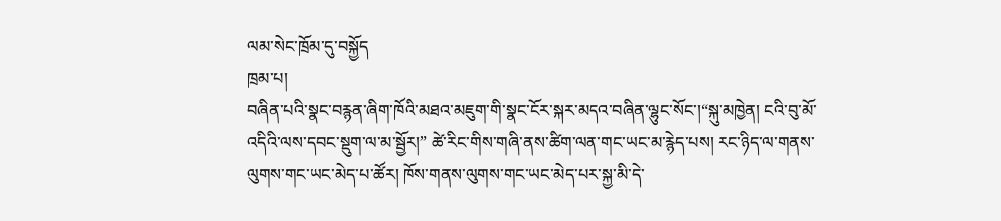ལམ་སེང་ཁྲོམ་དུ་བསྐྱོད
ཁྲམ་པ།
བཞིན་པའི་སྣང་བརྙན་ཞིག་ཁོའི་མཐའ་མཇུག་གི་སྣང་ངོར་སྐར་མདའ་བཞིན་ལྷུང་སོང་།“སྐུ་མཁྱེན། ངའི་བུ་མོ་འདིའི་ལས་དབང་སྡུག་ལ་མ་སྦྱོར།” ཚེ་རིང་གིས་གཞི་ནས་ཚིག་ལན་གང་ཡང་མ་རྙེད་པས། རང་ཉིད་ལ་གནས་ལུགས་གང་ཡང་མེད་པ་ཚོར། ཁོས་གནས་ལུགས་གང་ཡང་མེད་པར་སྐྱ་མི་དེ་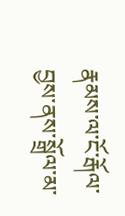རྣམས་ལ་ངོ་རྒོལ་བྱས་ནས་སྒྲོལ་མ་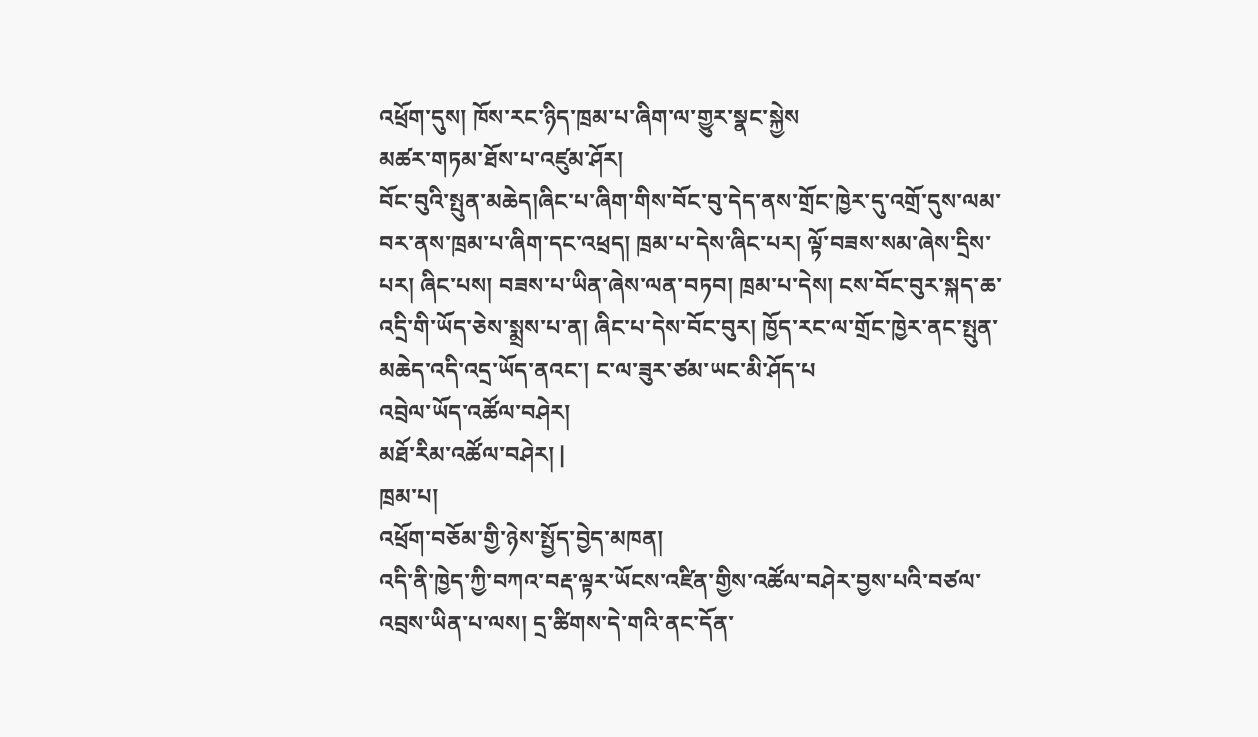འཕྲོག་དུས། ཁོས་རང་ཉིད་ཁྲམ་པ་ཞིག་ལ་གྱུར་སྣང་སྐྱེས
མཚར་གཏམ་ཐོས་པ་འཛུམ་ཤོར།
བོང་བུའི་སྤུན་མཆེད།ཞིང་པ་ཞིག་གིས་བོང་བུ་དེད་ནས་གྲོང་ཁྱེར་དུ་འགྲོ་དུས་ལམ་བར་ནས་ཁྲམ་པ་ཞིག་དང་འཕྲད། ཁྲམ་པ་དེས་ཞིང་པར། ལྟོ་བཟས་སམ་ཞེས་དྲིས་པར། ཞིང་པས། བཟས་པ་ཡིན་ཞེས་ལན་བཏབ། ཁྲམ་པ་དེས། ངས་བོང་བུར་སྐད་ཆ་འདྲི་གི་ཡོད་ཅེས་སྨྲས་པ་ན། ཞིང་པ་དེས་བོང་བུར། ཁྱོད་རང་ལ་གྲོང་ཁྱེར་ནང་སྤུན་མཆེད་འདི་འདྲ་ཡོད་ནའང་། ང་ལ་ཟུར་ཙམ་ཡང་མི་ཤོད་པ
འབྲེལ་ཡོད་འཚོལ་བཤེར།
མཐོ་རིམ་འཚོལ་བཤེར། |
ཁྲམ་པ།
འཕྲོག་བཅོམ་གྱི་ཉེས་སྤྱོད་བྱེད་མཁན།
འདི་ནི་ཁྱེད་ཀྱི་བཀའ་བརྡ་ལྟར་ཡོངས་འཛིན་གྱིས་འཚོལ་བཤེར་བྱས་པའི་བཙལ་འབྲས་ཡིན་པ་ལས། དྲ་ཚིགས་དེ་གའི་ནང་དོན་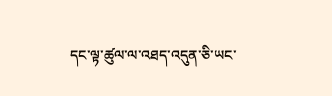དང་ལྟ་ཚུལ་ལ་འཐད་འདུན་ཅི་ཡང་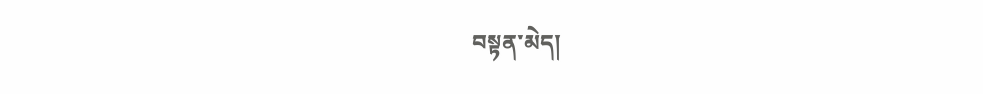བསྟན་མེད།